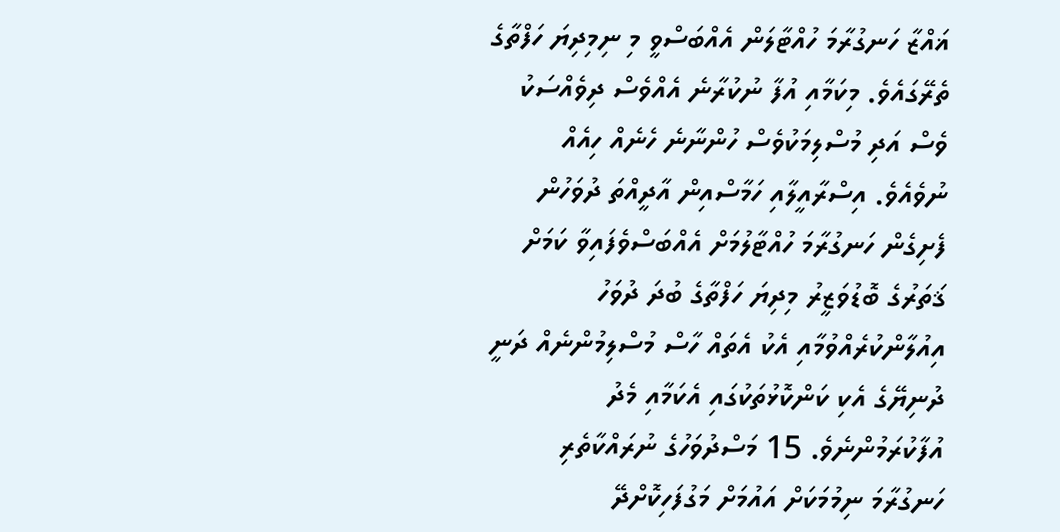ޣައްޒާ ހަނގުރާމަ ހުއްޓާލަން އެއްބަސްވީ މި ނިމިދިޔަ ހަފްތާގެ ތެރޭގައެވެ. މިކަމާއި އުފާ ނުކުރާނެ އެއްވެސް ދިވެއްސަކު ވެސް އަދި މުސްލިމަކުވެސް ހުންނާނެ ހެނެއް ހިއެއް ނުވެއެވެ. އިސްރާއީލާއި ހަމާސްއިން އާދީއްތަ ދުވަހުން ފެށިގެން ހަނގުރާމަ ހުއްޓާލުމަށް އެއްބަސްވެފައިވާ ކަމަށް ޤަތަރުގެ ބޮޑުވަޒީރު މިދިޔަ ހަފްތާގެ ބުދަ ދުވަހު އިއުލާންކުރެއްވުމާއި އެކު އެތައް ހާސް މުސްލިމުންނެއް ދަނީ ދުނިޔޭގެ އެކި ކަންކޮޅުތަކުގައި އެކަމާއި މެދު އުފާކުރަމުންނެވެ. 15 މަސްދުވަހުގެ ނުރައްކާތެރި ހަނގުރާމަ ނިމުމަކަށް އައުމަށް މަގުފަހިކޮށްދޭ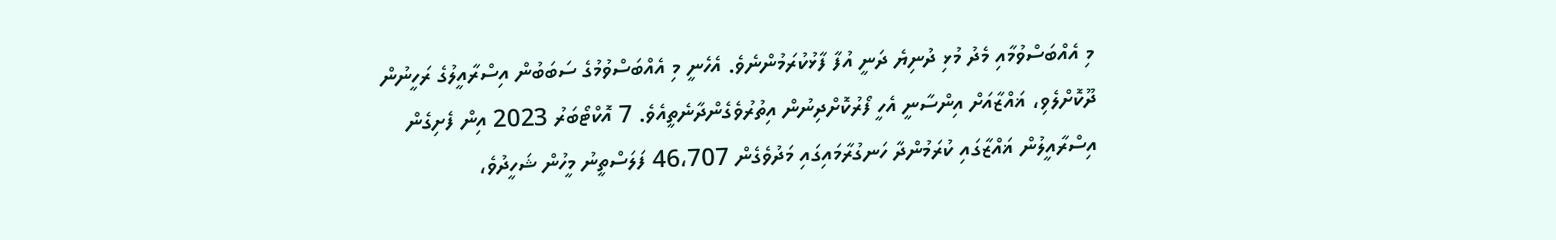މި އެއްބަސްވުމާއި މެދު މުޅި ދުނިޔެ ދަނީ އުފާ ފާޅުކުރަމުންނެވެ. އެހެނީ މި އެއްބަސްވުމުގެ ސަބަބުން އިސްރާއީލުގެ ރަހީނުން ދޫކޮށްލެވި، ޣައްޒާއަށް އިންސާނީ އެހީ ފޯރުކޮށްދިނުން އިތުރުވެގެންދާނެތީއެވެ. 7 އޮކްޓޯބަރު 2023 އިން ފެށިގެން އިސްރާއީލުން ޣައްޒާގައި ކުރަމުންދާ ހަނގުރާމައިގައި މަދުވެގެން 46،707 ފަލަސްތީނު މީހުން ޝަހީދުވެ،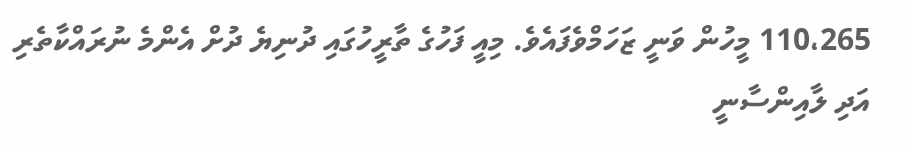110،265 މީހުން ވަނީ ޒަހަމްވެފައެވެ. މިއީ ފަހުގެ ތާރީހުގައި ދުނިޔެ ދުށް އެންމެ ނުރައްކާތެރި އަދި ލާއިންސާނީ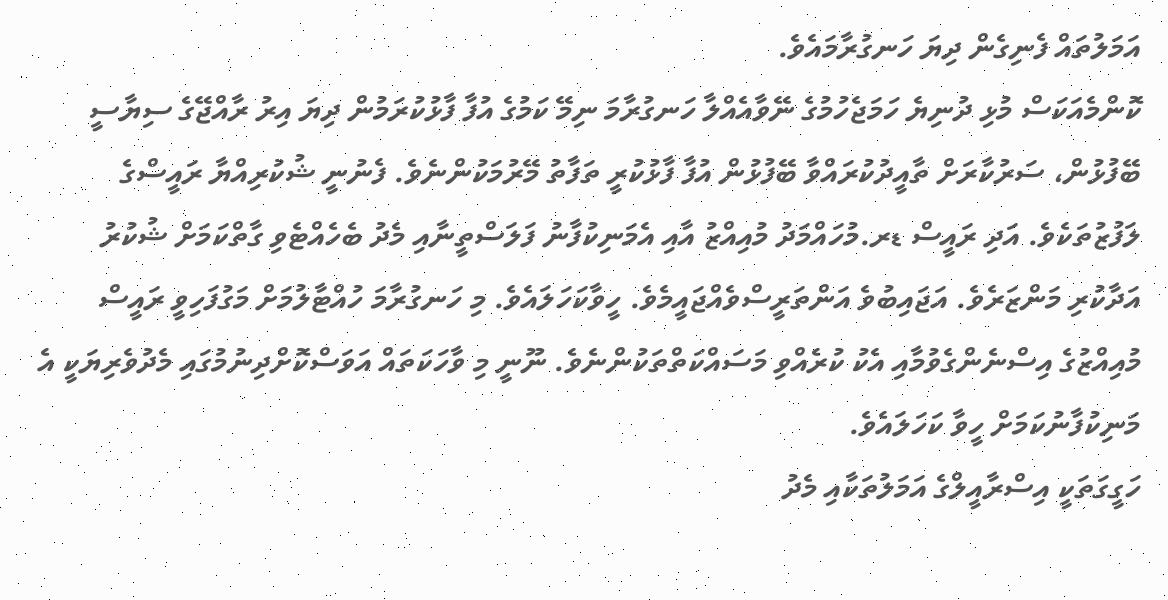އަމަލުތައް ފެނިގެން ދިޔަ ހަނގުރާމައެވެ.
ކޮންމެއަކަސް މުޅި ދުނިޔެ ހަމަޖެހުމުގެ ނޭވާއެއްލާ ހަނގުރާމަ ނިމޭ ކަމުގެ އުފާ ފާޅުކުރަމުން ދިޔަ އިރު ރާއްޖޭގެ ސިޔާސީ ބޭފުޅުން، ސަރުކާރަށް ތާއީދުކުރައްވާ ބޭފުޅުން އުފާ ފާޅުކުރީ ތަފާތު މޭރުމަކުންނެވެ. ފެނުނީ ޝުކުރިއްޔާ ރައީސްގެ ލަފުޒުތަކެވެ. އަދި ރައީސް ޑރ.މުހައްމަދު މުއިއްޒު އާއި އެމަނިކުފާނު ފަލަސްތީނާއި މެދު ބެހެއްޓެވި ގާތްކަމަށް ޝުކުރު އަދާކުރި މަންޒަރެވެ. އަޖައިބުވެ އަންތަރީސްވެއްޖައީމެވެ. ހީވާކަހަލައެވެ. މި ހަނގުރާމަ ހުއްޓާލުމަށް މަގުފަހިވީ ރައީސް މުއިއްޒުގެ އިސްނެންގެވުމާއި އެކު ކުރެއްވި މަސައްކަތްތަކުންނެވެ. ނޫނީ މި ވާހަކަތައް އަވަސްކޮށްދިނުމުގައި މެދުވެރިޔަކީ އެ މަނިކުފާނުކަމަށް ހީވާ ކަހަލައެވެ.
ހަގީގަތަކީ އިސްރާއީލްގެ އަމަލުތަކާއި މެދު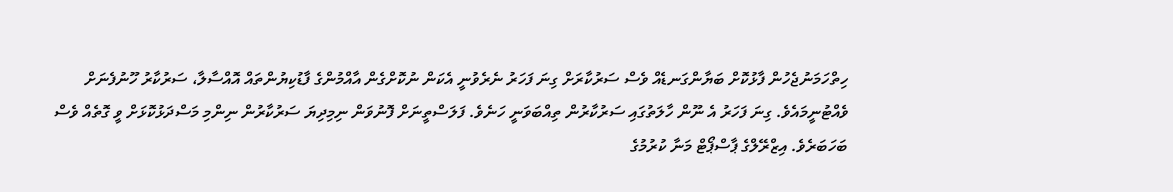ހިތްހަމަނުޖެހުން ފާޅުކޮށް ބަޔާންގަނޑެއް ވެސް ސަރުކާރަށް ގިނަ ފަހަރު ނެރެވުނީ އެކަން ނުކޮށްގެން އާއްމުންގެ ފާޑުކިޔުންތައް އޮއްސާލާ، ސަރުކާރު ހޫނުފެނަށް ވެއްޓުނީމައެވެ. ގިނަ ފަހަރު އެ ނޫން ހާލަތުގައި ސަރުކާރުން ތިއްބަވަނީ ހަނެވެ. ފަލަސްތީނަށް ފޮނުވަން ނިމިދިޔަ ސަރުކާރުން ނިންމި މަސްދަޅުކޮޅަށް ވީ ގޮތެއް ވެސް ބަހަބަރެވެ. އިޒްރޭލްގެ ޕާސްޕޯޓް މަނާ ކުރުމުގެ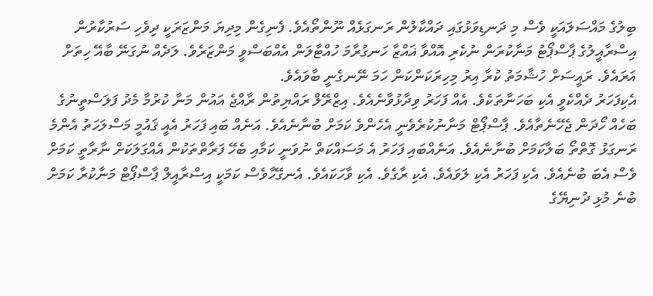ބިލުގެ މައްސަލައަކީ ވެސް މި ދަނޑިވަޅުގައި ދައްކާލުން ރަނގަޅެއް ނޫންތޯއެވެ. ފެނިގެން މިދިޔަ މަންޒަރަކީ ދިވެހި ސަރުކާރުން އިސްރާއީލުގެ ޕާސްޕޯޓު މަނާކުރަން ނުކެރި އޮއްވާ ޣައްޒާ ހަނގުރާމަ ހުއްޓާލަން އެއްބަސްވީ މަންޒަރެވެ. ލަދެއް ނުގަނޭ ބާއޭ ހިތަށް އަރައެވެ. ރައީސަށް ހުޝާމަތު ކުރާ އިރު މިހިރަކަންކަން ހަމަ ނޭނގެނީ ބާވައެވެ.
އެކިފަހަރު ދެއްކެވީ އެކި ބަހަނާތަކެވެ. އެއް ފަހަރު ވިދާޅުވާނެއެވެ. އިޒްރޭލް ރައްޔިތުން ރާއްޖެ އައުން މަނާ ކުރުމާ މެދު ފަލަސްތީނުގެ ބަހެއް ހޯދަން ޖެހޭނެތާއެވެ. ޕާސްޕޯޓް މަނާނުކުރެވެނީ އެހެންވެ ކަމަށް ބުނާނެއެވެ. އަނެއް ބައި ފަހަރު އެއީ ޤައުމީ މަސްލަހަތު އެންމެ ރަނގަޅު ގޮތްތޯ ބަލާކަމަށް ބުނާނެއެވެ. އަނެއްބައި ފަހަރު އެ މަސައްކަތް ނުވަނީ ކަމާއި ބެހޭ ފަރާތްތަކުން އެއްގަލަކަށް ނާރާތީ ކަމަށް ވެސް އެބަ ބުނެއެވެ. އެކި ފަހަރު އެކި ލަވައެވެ. އެކި ރާގެވެ. އެކި ވާހަކައެވެ. އެނގޭހާވެސް ކަމަކީ އިސްރާއީލް ޕާސްޕޯޓް މަނާކުރާ ކަމަށް ބުނެ މުޅި ދުނިޔޭގެ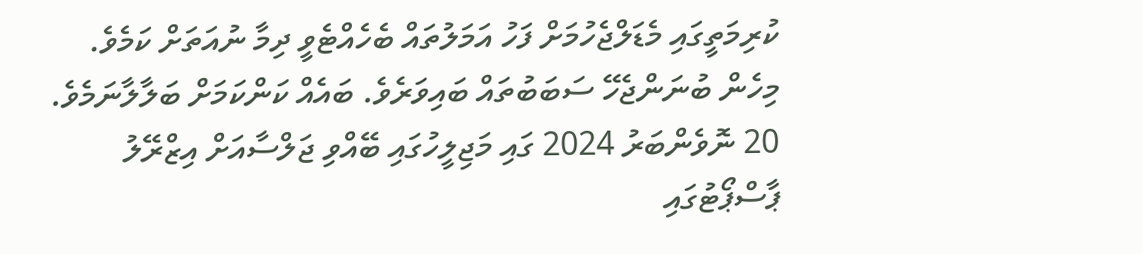ކުރިމަތީގައި މެޑަލްޖެހުމަށް ފަހު އަމަލުތައް ބެހެއްޓެވީ ދިމާ ނުއަތަށް ކަމެވެ.
މިހެން ބުނަންޖެހޭ ސަބަބުތައް ބައިވަރެވެ. ބައެއް ކަންކަމަށް ބަލާލާނަމެވެ. 20 ނޮވެންބަރު 2024 ގައި މަޖިލީހުގައި ބޭއްވި ޖަލްސާއަށް އިޒްރޭލު ޕާސްޕޯޓުގައި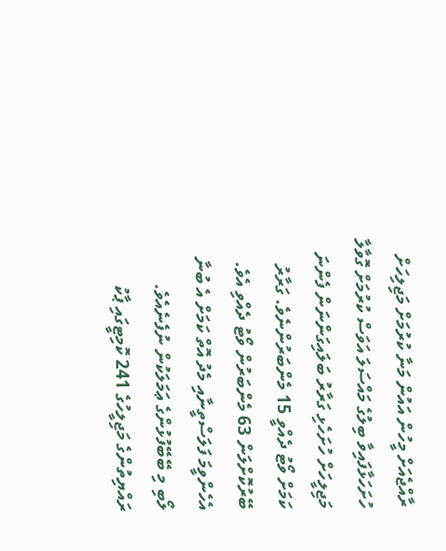ރާއްޖެއަށް މީހުން އައުން މަނާ ކުރުމަށް މަޖިލިހަށް ހުށަހަޅާފައިވާ ބިލުގެ މައްސަލަ އަވަސް ކުރުމަށް ގޮވާލާ މަޖިލީހަށް ހުށަހެޅި ގަރާރު ބަލައިގަންނަން ފެންނަ ކަމަށް ވޯޓު ދެއްވީ 15 މެންބަރުންނެވެ. ގަރާރު ބޭރުކޮށްލަން 63 މެންބަރުން ވޯޓު ދެއްވި އެވެ. އެހެންވީމަ ފަލަސްތީނާއި މެދު އޮތް ކަމަށް އެ ބުނާ ލޯބި މި ބޭބޭފުޅުންގެ ޢަމަލަކުން ނުފެނެއެވެ. ރައްޔިތުންގެ މަޖިލީހުގެ 241 ކޮމިޓީގައި ޕާކު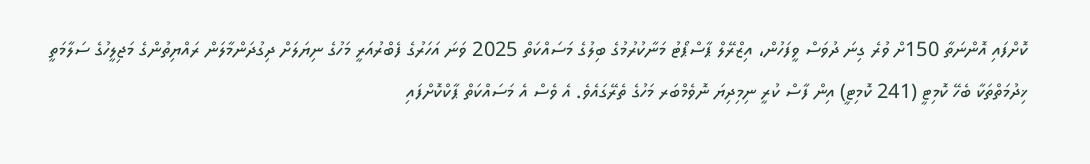ކޮށްފައި އޮންނަތާ 150ށް ވުރެ ގިނަ ދުވަސް ވީފަހުން، އިޒްރޭލް ޕާސްޕޯޓު މަނާކުރުމުގެ ބިލުގެ މަސައްކަތް 2025 ވަނަ އަހަރުގެ ފެބްރުއަރީ މަހުގެ ނިޔަލަށް ދިގުދަންމާލަން ރައްޔިތުންގެ މަޖިލީހުގެ ސަލާމަތީ ޚިދުމަތްތަކާ ބެހޭ ކޮމިޓީ (241 ކޮމިޓީ) އިން ފާސް ކުރީ ނިމިދިޔަ ނޮވެމްބަރ މަހުގެ ތެރޭގައެވެ. އެ ވެސް އެ މަސައްކަތް ޕާކްކޮށްފައި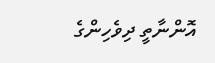އޮންނާތީ ދިވެހިންގެ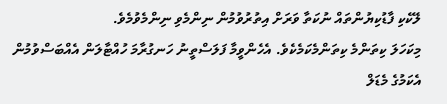ލޭކެކި ފާޑުކިޔުންތައް ނުކަތާ ވަރަށް އިތުރުވުމުން ނިންމެވި ނިންމެވުމެވެ.
މިކަހަލަ ކިތަންމެ ކިތަންމެކަމެކެވެ. އެހެންވީމާ ފަލަސްތީނު ހަނގުރާމަ ހުއްޓާލަން އެއްބަސްވުމުން އެކަމުގެ މެޑަލް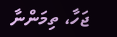ޖަހާ، ތިމަންނާ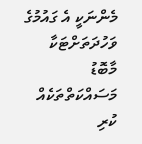މެންނަކީ އެ ގައުމުގެ ވަހުދަތަށްޓަކާ މާބޮޑު މަސައްކަތްތަކެއް ކުރި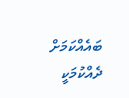ބައެއްކަމަށް ދެއްކުމަކީ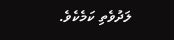ލަދުވެތި ކަމެކެވެ.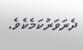ދެރަވަރުކަމެކެވެ.